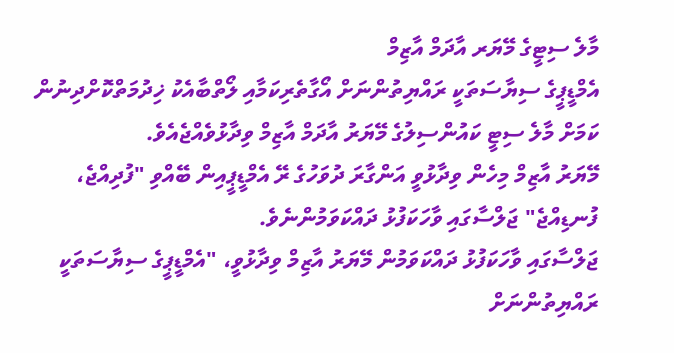މާލެ ސިޓީގެ މޭޔަރ އާދަމް އާޒިމް
އެމްޑީޕީގެ ސިޔާސަތަކީ ރައްޔިތުންނަށް އޯގާތެރިކަމާއި ލޯތްބާއެކު ޚިދުމަތްކޮށްދިނުން ކަމަށް މާލެ ސިޓީ ކައުންސިލުގެ މޭޔަރު އާދަމް އާޒިމް ވިދާޅުވެއްޖެއެވެ.
މޭޔަރު އާޒިމް މިހެން ވިދާޅުވީ އަންގާރަ ދުވަހުގެ ރޭ އެމްޑީޕީއިން ބޭއްވި "ފުދިއްޖެ، ފުނޑިއްޖެ" ޖަލްސާގައި ވާހަކަފުޅު ދައްކަވަމުންނެވެ.
ޖަލްސާގައި ވާހަކަފުޅު ދައްކަވަމުން މޭޔަރު އާޒިމް ވިދާޅުވީ، "އެމްޑީޕީގެ ސިޔާސަތަކީ ރައްޔިތުންނަށް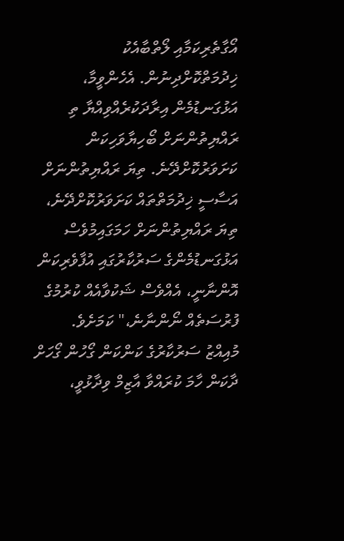އޯގާތެރިކަމާއި ލޯތްބާއެކު ޚިދުމަތްކޮށްދިނުން. އެހެންވީމާ، އަޅުގަނޑުމެން އިރާދަކުރެއްވިއްޔާ ތި ރައްޔިތުންނަށް ބޯހިޔާވަހިކަން ކަށަވަރުކޮށްދޭނެ. ތިޔަ ރައްޔިތުންނަށް އަސާސީ ޚިދުމަތްތައް ކަށަވަރުކޮށްދޭނެ، ތިޔަ ރައްޔިތުންނަށް ހަމަގައިމުވެސް އަޅުގަނޑުމެންގެ ސަރުކާރުގައި އުފާވެރިކަން އޮންނާނީ، އެއްވެސް ޝަކުވާއެއް ކުރުމުގެ ފުރުސަތެއް ނޯންނާނެ،" ކަމަށެވެ.
މުއިއްޒު ސަރުކާރުގެ ކަންކަން ގޯހުން ގޯހަށް ދާކަން ހާމަ ކުރައްވާ އާޒިމް ވިދާޅުވީ،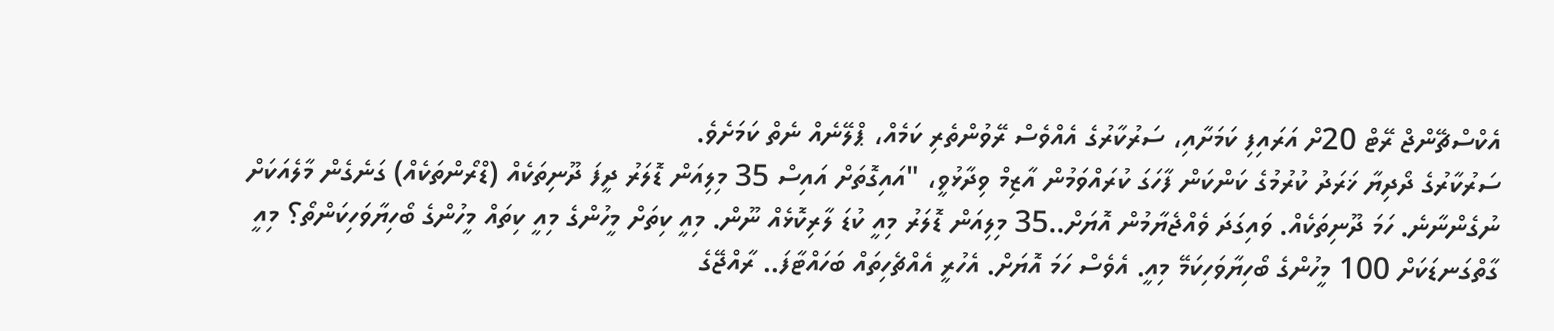އެކްސްޗޭންޖް ރޭޓް 20ށް އަރައިފި ކަމަށާއި، ސަރުކާރުގެ އެއްވެސް ރޭވުންތެރި ކަމެއް، ޕްލޭނެއް ނެތް ކަމަށެވެ.
ސަރުކާރުގެ ދޯދިޔާ ޚަރަދު ކުރުމުގެ ކަންކަން ފާހަގަ ކުރައްވަމުން އާޒިމް ވިދާޅުވީ، "އައިގޮތަށް އައިސް 35 މިލިއަން ޑޮލަރު ދީފަ ދޫނިތަކެއް (ޑްރޯންތަކެއް) ގަނެގެން މާލެއަކަށް ނުގެންނާނެ. ހަމަ ދޫނިތަކެއް. ވައިގަދަ ވެއްޖެޔާމުން އޮޔަށް..35 މިލިއަން ޑޮލަރު މިއީ ކުޑަ ލާރިކޮޅެއް ނޫން. މިއީ ކިތަށް މީހުންގެ މިއީ ކިތައް މީހުންގެ ބޯހިޔާވަހިކަންތޯ؟ މިއީ ގާތްގަނޑަކަށް 100 މީހުންގެ ބޯހިޔާވަހިކަމޭ މިއީ. އެވެސް ހަމަ އޮޔަށް. އެހުރީ އެއްޗެހިތައް ބަހައްޓާފަ.. ރާއްޖޭގެ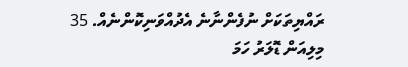ރައްޔިތަކަށް ނުފެންނާނެ އެދުއްވަނިކޮންނެއް. 35 މިލިއަން ޑޮލަރު ހަމަ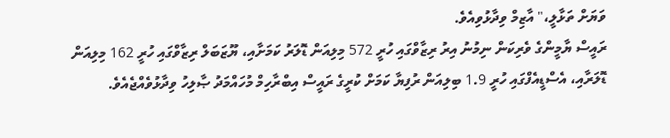ވަޔަށް ތަޅާލީ،" އާޒިމް ވިދާޅުވިއެވެ.
ރައީސް ޔާމީންގެ ވެރިކަން ނިމުނު އިރު ރިޒާވްގައި ހުރީ 572 މިލިއަން ޑޮލަރު ކަމަށާއި، ޔޫޒަބަލް ރިޒާވްގައި ހުރީ 162 މިލިއަން ޑޮލަރާއި، އެސްޑީއެފްގައި ހުރީ 1.9 ބިލިއަން ރުފިޔާ ކަމަށް ކުރީގެ ރައީސް އިބްރާހިމް މުހައްމަދު ޞާލިހު ވިދާޅުވެއްޖެއެވެ.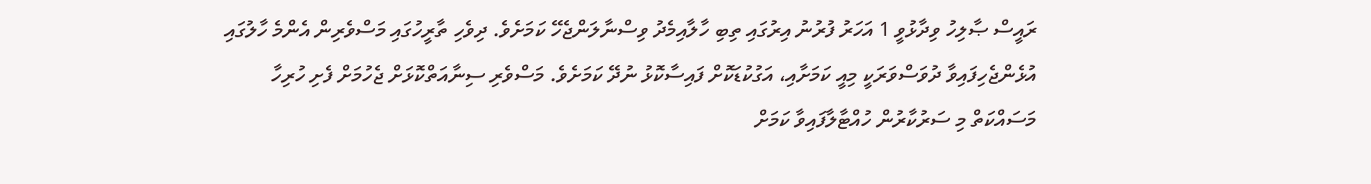ރައީސް ޞާލިހު ވިދާޅުވީ 1 އަހަރު ފުރުނު އިރުގައި ތިބި ހާލާއިމެދު ވިސްނާލަންޖެހޭ ކަމަށެވެ. ދިވެހި ތާރީހުގައި މަސްވެރިން އެންމެ ހާލުގައި އުޅެންޖެހިފައިވާ ދުވަސްވަރަކީ މިއީ ކަމަށާއި، އަގުކުޑަކޮށް ފައިސާކޮޅު ނުދޭ ކަމަށެވެ. މަސްވެރި ސިނާއަތްކޮޅަށް ޖެހުމަށް ފެށި ހުރިހާ މަސައްކަތް މި ސަރުކާރުން ހުއްޓާލާފައިވާ ކަމަށް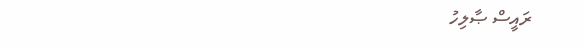ރައީސް ޞާލިހު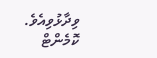ވިދާޅުވިއެވެ.
ކޮމެންޓް